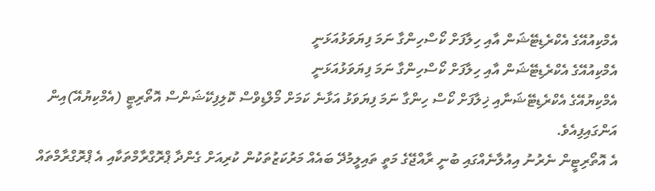އެމްކިއުއޭގެ އެކްރެޑިޓޭޝަން އާއި ހިލާފަށް ކޯސްހިންގާ ނަމަ ފިޔަވަޅުއަޅަނީ
އެމްކިއުއޭގެ އެކްރެޑިޓޭޝަން އާއި ހިލާފަށް ކޯސްހިންގާ ނަމަ ފިޔަވަޅުއަޅަނީ
އެމްކިޔުއޭގެ އެކްރެޑިޓޭޝަނާއި ޚިލާފަށް ކޯސް ހިންގާ ނަމަ ފިޔަވަޅު އަޅާނެ ކަމަށް މޯލްޑިވްސް ކޮލިފިކޭޝަންސް އޮތޯރިޓީ (އެމްކިޔުއޭ)އިން އަންގައިފިއެވެ.
އެ އޮތޯރިޓީން ނެރުނު އިއުލާނެއްގައި ބުނީ ރާއްޖޭގެ މަތީ ތައިލީމުދޭ ބައެއް މަރުކަޒުތަކުން ކުރިއަށް ގެންދާ ޕްރޮގްރާމްތަކާއި އެ ޕްރޮގްރާމްތައް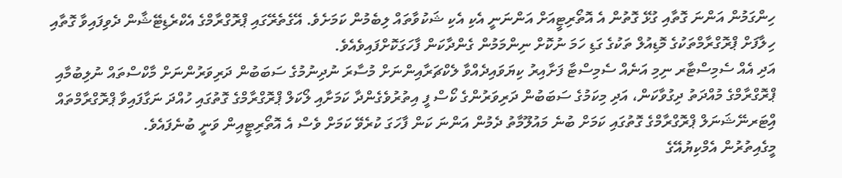ހިންގަމުން އަންނަ ގޮތާއި ގުޅޭ ގޮތުން އެ އޮތޯރިޓީއަށް އަންނަނީ އެކި އެކި ޝަކުވާތައް ލިބެމުން ކަމަށެވެ. އޭގެތެރޭގައި ޕްރޮގްރާމްގެ އެކްރެޑިޓޭޝާން ދެވިފައިވާ ގޮތާއި ހިލާފަށް ޕްރޮގްރާމްތަކުގެ މޮޑިއުލް ތަކުގެ ގަޑި ހަމަ ނުކޮށް ނިންމަމުން ގެންދާކަން ފާހަގަކޮށްފައިވެއެވެ.
އަދި އެއް ސެމިސްޓާރ ނިމި އަނެއް ސެމިސްޓާ ފަށާއިރު ކިޔަވައިދެއްވާ ލެކްޗަރާއިންނަށް މުސާރަ ނުދިނުމުގެ ސަބަބުން ދަރިވަރުންނަށް މާކްސްތައް ނުލިބުމާއި ޕްރޮގްރާމްގެ މުއްދަތު ދިގުވާކަން، އަދި މިކަމުގެ ސަބަބުން ދަރިވަރުންގެ ކޯސް ފީ އިތުރުވެގެންދާ ކަމަށާއި ލޯކަލް ޕްރޮގްރާމްގެ ގޮތުގައި ހުއްދަ ނަގާފައިވާ ޕްރޮގްރާމްތައް އިްޓަރނޭޝަނަލް ޕްރޮގްރާމްގެ ގޮތުގައި ކަމަށް ބުނެ މައުލޫމާތު ދެމުން އަންނަ ކަން ފާހަގަ ކުރެވޭ ކަމަށް ވެސް އެ އޮތޯރިޓީއިން ވަނީ ބުނެފައެވެ.
މީގެއިތުރުން އެމްކިޔުއޭގެ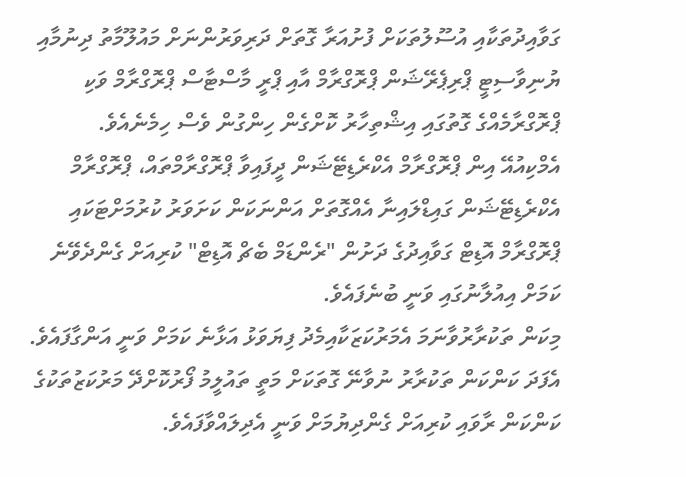ގަވާއިދުތަކާއި އުސޫލުތަކަށް ފުށުއަރާ ގޮތަށް ދަރިވަރުންނަށް މައުލޫމާތު ދިނުމާއި ޔުނިވާސިޓީ ޕްރިޕެރޭޝަން ޕްރޮގްރާމް އާއި ޕްރީ މާސްޓާސް ޕްރޮގްރާމް ވަކި ޕްރޮގްރާމެއްގެ ގޮތުގައި އިޝްތިހާރު ކޮށްގެން ހިންގުން ވެސް ހިމެނެއެވެ.
އެމްކިއުއޭ އިން ޕްރޮގްރާމް އެކްރެޑިޓޭޝަން ދީފައިވާ ޕްރޮގްރާމްތައް، ޕްރޮގްރާމް އެކްރެޑިޓޭޝަން ގައިޑްލައިނާ އެއްގޮތަށް އަންނަކަން ކަށަވަރު ކުރުމަށްޓަކައި ޕްރޮގްރާމް އޮޑިޓް ގަވާއިދުގެ ދަށުން "ރެންޑަމް ބެޗް އޮޑިޓް" ކުރިއަށް ގެންދެވޭނެ ކަމަށް އިއުލާނުގައި ވަނީ ބުނެފައެވެ.
މިކަން ތަކުރާރުވާނަމަ އެމަރުކަޒަކާއިމެދު ފިޔަވަޅު އަޅާނެ ކަމަށް ވަނީ އަންގާފައެވެ. އެފަދަ ކަންކަން ތަކުރާރު ނުވާނޭ ގޮތަކަށް މަތީ ތައުލީމު ފޯރުކޮށްދޭ މަރުކަޒުތަކުގެ ކަންކަން ރާވައި ކުރިއަށް ގެންދިޔުމަށް ވަނީ އެދިލައްވާފައެވެ.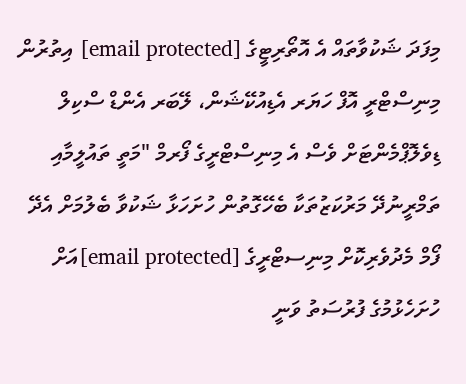މިފަދަ ޝަކުވާތައް އެ އޮތޯރިޓީގެ [email protected] އިތުރުން މިނިސްޓްރީ އޮފް ހަޔަރ އެޑިއުކޭޝަން، ލޭބަރ އެންޑް ސްކިލް ޑިވެލޮޕްމެންޓަށް ވެސް އެ މިނިސްޓްރީގެ ފޯރމް "މަތީ ތައުލީމާއި ތަމްރީނުދޭ މަރުކަޒުތަކާ ބެހޭގޮތުން ހުށަހަޅާ ޝަކުވާ ބެލުމަށް އެދޭ ފޯމް މެދުވެރިކޮށް މިނިސޓްރީގެ [email protected]އަށް ހުށަހެޅުމުގެ ފުރުސަތު ވަނީ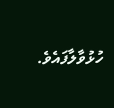ހުޅުވާލާފައެވެ.